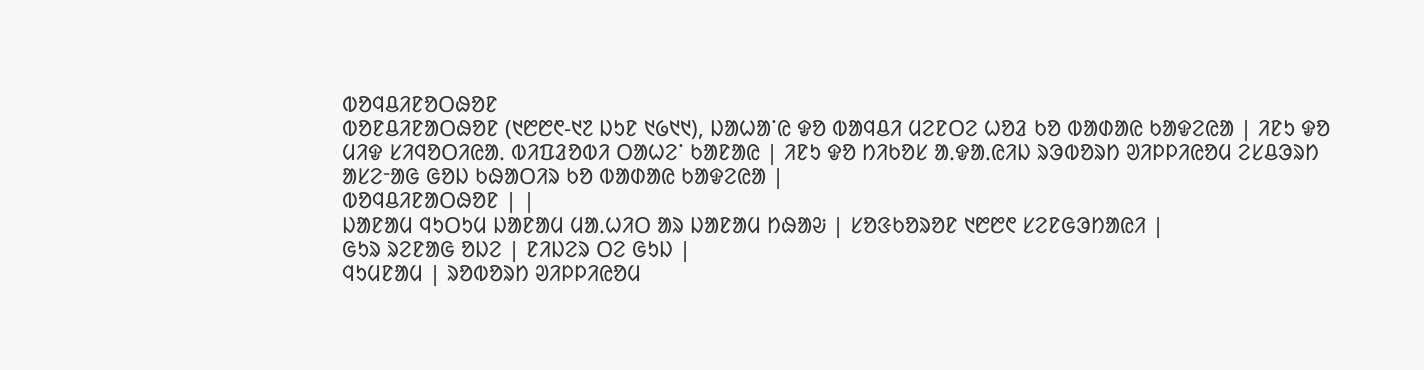ᱵᱚᱧᱪᱤᱱᱚᱛᱷᱚᱱ
ᱵᱚᱱᱪᱤᱱᱟᱛᱷᱚᱱ (᱑᱘᱘᱖-᱑᱗ ᱡᱩᱱ ᱑᱙᱑᱑), ᱡᱟᱦᱟᱸᱭ ᱫᱚ ᱵᱟᱧᱪᱤ ᱢᱮᱱᱛᱮ ᱦᱚᱲ ᱠᱚ ᱵᱟᱰᱟᱭ ᱠᱟᱫᱮᱭᱟ | ᱤᱱᱩ ᱫᱚ ᱢᱤᱫ ᱥᱤᱧᱚᱛᱤᱭᱟᱹ ᱵᱤᱯᱲᱚᱵᱤ ᱛᱟᱦᱮᱸ ᱠᱟᱱᱟᱭ | ᱤᱱᱩ ᱫᱚ ᱴᱤᱠᱚᱥ ᱟᱹᱫᱟᱹᱭᱤᱡ ᱨᱳᱵᱚᱨᱴ ᱣᱤᱞᱞᱤᱭᱚᱢ ᱮᱥᱪᱳᱨᱴ ᱟᱥᱮᱼᱟᱜ ᱜᱚᱡ ᱠᱷᱟᱛᱤᱨ ᱠᱚ ᱵᱟᱰᱟᱭ ᱠᱟᱫᱮᱭᱟ |
ᱵᱚᱧᱪᱤᱱᱟᱛᱷᱚᱱ | |
ᱡᱟᱱᱟᱢ ᱧᱩᱛᱩᱢ ᱡᱟᱱᱟᱢ ᱢᱟᱹᱦᱤᱛ ᱟᱨ ᱡᱟᱱᱟᱢ ᱴᱷᱟᱶ | ᱥᱚᱝᱠᱚᱨᱚᱱ ᱑᱘᱘᱖ ᱥᱮᱱᱜᱳᱴᱟᱭᱤ |
ᱜᱩᱨ ᱨᱮᱱᱟᱜ ᱚᱡᱮ | ᱱᱤᱡᱮᱨ ᱛᱮ ᱜᱩᱡ |
ᱧᱩᱢᱱᱟᱢ | ᱨᱚᱵᱚᱨᱴ ᱣᱤᱞᱞᱤᱭᱚᱢ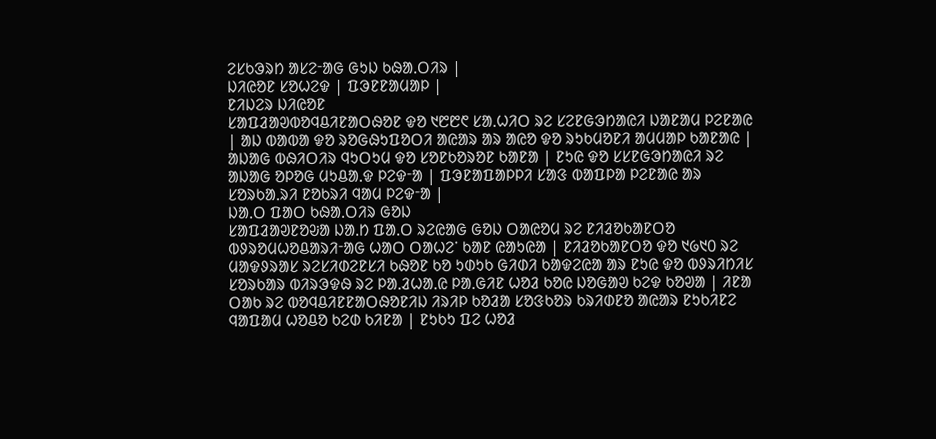ᱮᱥᱠᱳᱨᱴ ᱟᱥᱮᱼᱟᱜ ᱜᱩᱡ ᱠᱷᱟᱹᱛᱤᱨ |
ᱡᱤᱭᱚᱱ ᱥᱚᱦᱮᱫ | ᱯᱳᱱᱱᱟᱢᱟᱞ |
ᱱᱤᱡᱮᱨ ᱡᱤᱭᱚᱱ
ᱥᱟᱯᱲᱟᱣᱵᱚᱧᱪᱤᱱᱟᱛᱷᱚᱱ ᱫᱚ ᱑᱘᱘᱖ ᱥᱟᱹᱦᱤᱛ ᱨᱮ ᱥᱮᱱᱜᱳᱴᱟᱭᱤ ᱡᱟᱱᱟᱢ ᱞᱮᱱᱟᱭ | ᱟᱡ ᱵᱟᱵᱟ ᱫᱚ ᱨᱚᱜᱷᱩᱯᱚᱛᱤ ᱟᱭᱟᱨ ᱟᱨ ᱟᱭᱚ ᱫᱚ ᱨᱩᱠᱢᱚᱱᱤ ᱟᱢᱢᱟᱞ ᱠᱟᱱᱟᱭ | ᱟᱡᱟᱜ ᱵᱷᱤᱛᱤᱨ ᱧᱩᱛᱩᱢ ᱫᱚ ᱥᱚᱱᱠᱚᱨᱚᱱ ᱠᱟᱱᱟ | ᱱᱩᱭ ᱫᱚ ᱥᱥᱱᱜᱳᱴᱟᱭᱤ ᱨᱮ ᱟᱡᱟᱜ ᱚᱞᱚᱜ ᱢᱩᱪᱟᱹᱫ ᱞᱮᱫᱼᱟ | ᱯᱳᱱᱟᱯᱟᱞᱞᱤ ᱥᱟᱝ ᱵᱟᱯᱞᱟ ᱞᱮᱱᱟᱭ ᱟᱨ ᱥᱚᱨᱠᱟᱹᱨᱤ ᱱᱚᱠᱨᱤ ᱧᱟᱢ ᱞᱮᱫᱼᱟ |
ᱡᱟᱹᱛ ᱯᱟᱛ ᱠᱷᱟᱹᱛᱤᱨ ᱜᱚᱡ
ᱥᱟᱯᱲᱟᱣᱱᱚᱶᱟ ᱡᱟᱹᱴ ᱯᱟᱹᱛ ᱨᱮᱭᱟᱜ ᱜᱚᱡ ᱛᱟᱭᱚᱢ ᱨᱮ ᱱᱤᱲᱚᱠᱟᱱᱛᱚ ᱵᱽᱨᱚᱢᱦᱚᱪᱟᱨᱤᱼᱟᱜ ᱦᱟᱛ ᱛᱟᱦᱮᱸ ᱠᱟᱱ ᱭᱟᱩᱭᱟ | ᱱᱤᱲᱚᱠᱟᱱᱛᱚ ᱫᱚ ᱑᱙᱑᱐ ᱨᱮ ᱢᱟᱫᱽᱨᱟᱥ ᱨᱮᱥᱤᱰᱮᱱᱥᱤ ᱠᱷᱚᱱ ᱠᱚ ᱩᱰᱩᱠ ᱜᱤᱰᱤ ᱠᱟᱫᱮᱭᱟ ᱟᱨ ᱱᱩᱭ ᱫᱚ ᱵᱽᱨᱤᱴᱤᱥ ᱥᱚᱨᱠᱟᱨ ᱵᱤᱨᱳᱫᱷ ᱨᱮ ᱞᱟᱹᱲᱦᱟᱹᱭ ᱞᱟᱹᱜᱤᱱ ᱦᱚᱲ ᱠᱚᱭ ᱡᱚᱜᱟᱣ ᱠᱮᱫ ᱠᱚᱣᱟ | ᱤᱱᱟ ᱛᱟᱠ ᱨᱮ ᱵᱚᱧᱪᱤᱱᱱᱟᱛᱷᱚᱱᱤᱡ ᱤᱨᱤᱞ ᱠᱚᱲᱟ ᱥᱚᱝᱠᱚᱨ ᱠᱨᱤᱰᱱᱚ ᱟᱭᱟᱨ ᱱᱩᱠᱤᱱᱮ ᱧᱟᱯᱟᱢ ᱦᱚᱪᱚ ᱠᱮᱰ ᱠᱤᱱᱟ | ᱱᱩᱠᱩ ᱯᱮ ᱦᱚᱲ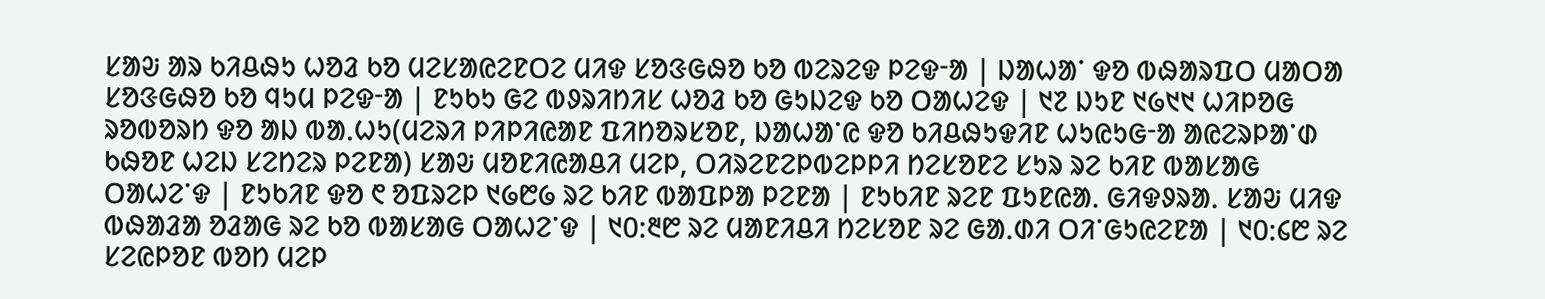ᱥᱟᱶ ᱟᱨ ᱠᱤᱪᱷᱩ ᱦᱚᱲ ᱠᱚ ᱢᱮᱥᱟᱭᱮᱱᱛᱮ ᱢᱤᱫ ᱥᱚᱝᱜᱷᱚ ᱠᱚ ᱵᱮᱨᱮᱫ ᱞᱮᱫᱼᱟ | ᱡᱟᱦᱟᱸ ᱫᱚ ᱵᱷᱟᱨᱯᱛ ᱢᱟᱛᱟ ᱥᱚᱝᱜᱷᱚ ᱠᱚ ᱧᱩᱢ ᱞᱮᱫᱼᱟ | ᱱᱩᱠᱩ ᱜᱮ ᱵᱽᱨᱤᱴᱤᱥ ᱦᱚᱲ ᱠᱚ ᱜᱩᱡᱮᱫ ᱠᱚ ᱛᱟᱦᱮᱫ | ᱑᱗ ᱡᱩᱱ ᱑᱙᱑᱑ ᱦᱤᱞᱚᱜ ᱨᱚᱵᱚᱨᱴ ᱫᱚ ᱟᱡ ᱵᱟᱹᱦᱩ(ᱢᱮᱨᱤ ᱞᱤᱞᱤᱭᱟᱱ ᱯᱤᱴᱚᱨᱥᱚᱱ, ᱡᱟᱦᱟᱸᱭ ᱫᱚ ᱠᱤᱪᱷᱩᱫᱤᱱ ᱦᱩᱭᱩᱜᱼᱟ ᱟᱭᱮᱨᱞᱟᱸᱰ ᱠᱷᱚᱱ ᱦᱮᱡ ᱥᱮᱴᱮᱨ ᱞᱮᱱᱟ) ᱥᱟᱶ ᱢᱚᱱᱤᱭᱟᱪᱤ ᱢᱮᱞ, ᱛᱤᱨᱮᱱᱮᱞᱵᱮᱞᱞᱤ ᱴᱮᱥᱚᱱᱮ ᱥᱩᱨ ᱨᱮ ᱠᱤᱱ ᱵᱟᱥᱟᱜ ᱛᱟᱦᱮᱸᱫ | ᱱᱩᱠᱤᱱ ᱫᱚ ᱖ ᱚᱯᱨᱮᱞ ᱑᱙᱘᱙ ᱨᱮ ᱠᱤᱱ ᱵᱟᱯᱞᱟ ᱞᱮᱱᱟ | ᱱᱩᱠᱤᱱ ᱨᱮᱱ ᱯᱩᱱᱭᱟᱹ ᱜᱤᱫᱽᱨᱟᱹ ᱥᱟᱶ ᱢᱤᱫ ᱵᱷᱟᱲᱟ ᱚᱲᱟᱜ ᱨᱮ ᱠᱚ ᱵᱟᱥᱟᱜ ᱛᱟᱦᱮᱸᱫ | ᱑᱐ᱺ᱓᱘ ᱨᱮ ᱢᱟᱱᱤᱪᱤ ᱴᱮᱥᱚᱱ ᱨᱮ ᱜᱟᱹᱰᱤ ᱛᱤᱸᱜᱩᱭᱮᱱᱟ | ᱑᱐ᱺ᱔᱘ ᱨᱮ ᱥᱮᱭᱞᱚᱱ ᱵᱚᱴ ᱢᱮᱞ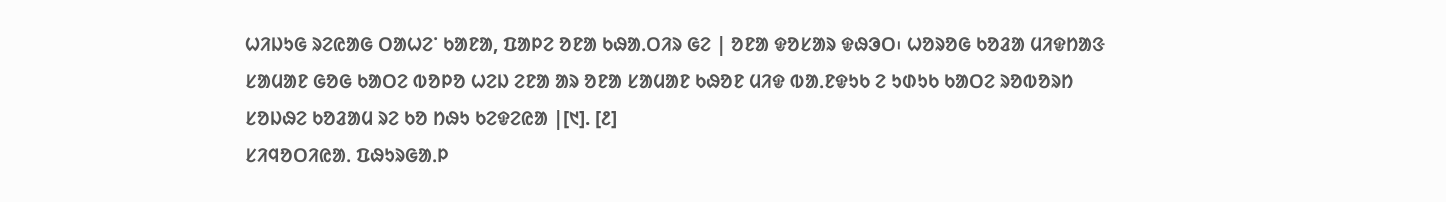ᱦᱤᱡᱩᱜ ᱨᱮᱭᱟᱜ ᱛᱟᱦᱮᱸ ᱠᱟᱱᱟ, ᱯᱟᱞᱮ ᱚᱱᱟ ᱠᱷᱟᱹᱛᱤᱨ ᱜᱮ | ᱚᱱᱟ ᱫᱚᱥᱟᱨ ᱫᱷᱳᱛ᱾ ᱦᱚᱨᱚᱜ ᱠᱚᱲᱟ ᱢᱤᱫᱴᱟᱝ ᱥᱟᱢᱟᱱ ᱜᱚᱜ ᱠᱟᱛᱮ ᱵᱚᱞᱚ ᱦᱮᱡ ᱮᱱᱟ ᱟᱨ ᱚᱱᱟ ᱥᱟᱢᱟᱱ ᱠᱷᱚᱱ ᱢᱤᱫ ᱵᱟᱹᱱᱫᱩᱠ ᱮ ᱩᱰᱩᱠ ᱠᱟᱛᱮ ᱨᱚᱵᱚᱨᱴ ᱥᱚᱡᱷᱮ ᱠᱚᱲᱟᱢ ᱨᱮ ᱠᱚ ᱴᱷᱩ ᱠᱮᱫᱮᱭᱟ |[᱑]. [᱒]
ᱥᱤᱧᱚᱛᱤᱭᱟᱹ ᱯᱷᱩᱨᱜᱟᱹᱞ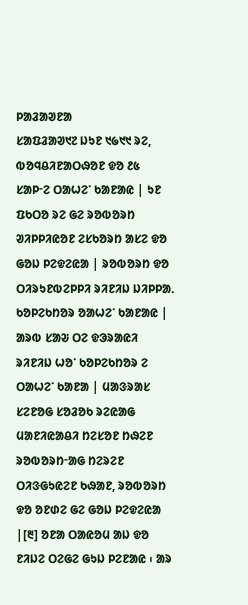ᱞᱟᱲᱟᱣᱱᱟ
ᱥᱟᱯᱲᱟᱣ᱑᱗ ᱡᱩᱱ ᱑᱙᱑᱑ ᱨᱮ, ᱵᱚᱧᱪᱤᱱᱟᱛᱷᱚᱱ ᱫᱚ ᱒᱕ ᱥᱟᱞᱼᱮ ᱛᱟᱦᱮᱸ ᱠᱟᱱᱟᱭ | ᱩᱱ ᱯᱠᱛᱚ ᱨᱮ ᱜᱮ ᱨᱚᱵᱚᱨᱴ ᱣᱤᱞᱞᱤᱭᱚᱱ ᱮᱥᱠᱚᱨᱴ ᱟᱥᱮ ᱫᱚ ᱜᱚᱡ ᱞᱮᱫᱮᱭᱟ | ᱨᱚᱵᱚᱨᱴ ᱫᱚ ᱛᱤᱨᱩᱱᱵᱮᱞᱞᱤ ᱨᱤᱱᱤᱡ ᱡᱤᱞᱞᱟᱹ ᱠᱚᱞᱮᱠᱴᱚᱨ ᱚᱟᱦᱮᱸ ᱠᱟᱱᱟᱭ | ᱟᱨᱵ ᱥᱟᱶ ᱛᱮ ᱫᱳᱨᱟᱭᱤ ᱨᱤᱱᱤᱡ ᱦᱚᱸ ᱠᱚᱞᱮᱠᱴᱚᱨ ᱮ ᱛᱟᱦᱮᱸ ᱠᱟᱱᱟ | ᱢᱟᱝᱨᱟᱥ ᱥᱮᱱᱚᱜ ᱥᱚᱲᱚᱠ ᱨᱮᱭᱟᱜ ᱢᱟᱱᱤᱭᱟᱪᱤ ᱴᱮᱥᱚᱱ ᱴᱷᱮᱱ ᱨᱚᱵᱚᱨᱴᱼᱟᱜ ᱴᱮᱨᱮᱱ ᱛᱤᱝᱜᱩᱭᱮᱱ ᱠᱷᱟᱱ, ᱨᱚᱵᱚᱨᱴ ᱫᱚ ᱚᱱᱰᱮ ᱜᱮ ᱜᱚᱡ ᱞᱮᱫᱮᱭᱟ |[᱓] ᱚᱱᱟ ᱛᱟᱭᱚᱢ ᱟᱡ ᱫᱚ ᱱᱤᱡᱮ ᱛᱮᱜᱮ ᱜᱩᱡ ᱞᱮᱱᱟᱭ ᱾ ᱟᱨ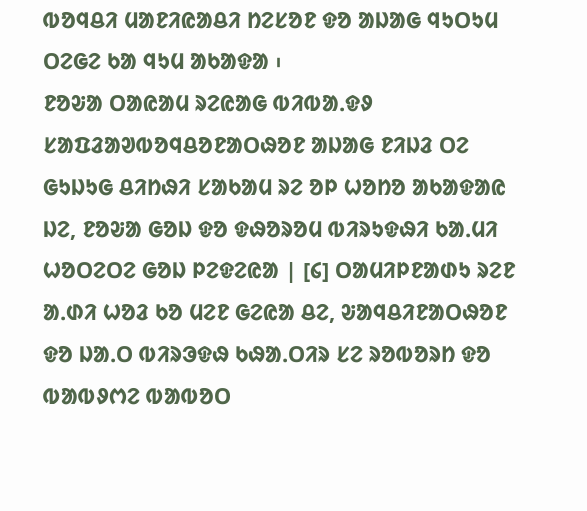ᱵᱚᱧᱪᱤ ᱢᱟᱱᱤᱭᱟᱪᱤ ᱴᱮᱥᱚᱱ ᱫᱚ ᱟᱡᱟᱜ ᱧᱩᱛᱩᱢ ᱛᱮᱜᱮ ᱠᱟ ᱧᱩᱢ ᱟᱠᱟᱫᱟ ᱾
ᱱᱚᱶᱟ ᱛᱟᱭᱟᱢ ᱨᱮᱭᱟᱜ ᱵᱤᱵᱟᱹᱫᱽ
ᱥᱟᱯᱲᱟᱣᱵᱚᱧᱪᱚᱱᱟᱛᱷᱚᱱ ᱟᱡᱟᱜ ᱱᱤᱡᱲ ᱛᱮ ᱜᱩᱡᱩᱜ ᱪᱤᱴᱷᱤ ᱥᱟᱠᱟᱢ ᱨᱮ ᱚᱞ ᱦᱚᱴᱚ ᱟᱠᱟᱫᱟᱭ ᱡᱮ, ᱱᱚᱶᱟ ᱜᱚᱡ ᱫᱚ ᱫᱷᱚᱨᱚᱢ ᱵᱤᱨᱩᱫᱷᱤ ᱠᱟᱹᱢᱤ ᱦᱚᱛᱮᱛᱮ ᱜᱚᱡ ᱞᱮᱫᱮᱭᱟ | [᱔] ᱛᱟᱢᱤᱞᱱᱟᱰᱩ ᱨᱮᱱ ᱟᱹᱰᱤ ᱦᱚᱲ ᱠᱚ ᱢᱮᱱ ᱜᱮᱭᱟ ᱪᱮ, ᱶᱟᱧᱪᱤᱱᱟᱛᱷᱚᱱ ᱫᱚ ᱡᱟᱹᱛ ᱵᱤᱨᱳᱫᱷ ᱠᱷᱟᱹᱛᱤᱨ ᱥᱮ ᱨᱚᱵᱚᱨᱴ ᱫᱚ ᱵᱟᱵᱽᱬᱮ ᱵᱟᱵᱚᱛ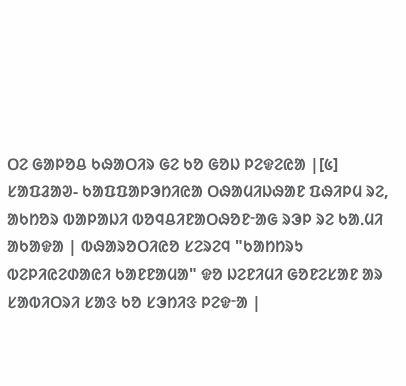ᱛᱮ ᱜᱟᱞᱚᱪ ᱠᱷᱟᱛᱤᱨ ᱜᱮ ᱠᱚ ᱜᱚᱡ ᱞᱮᱫᱮᱭᱟ |[᱕]
ᱥᱟᱯᱲᱟᱣ- ᱠᱟᱯᱯᱟᱞᱳᱴᱤᱭᱟ ᱛᱷᱟᱢᱤᱡᱷᱟᱱ ᱯᱷᱤᱞᱢ ᱨᱮ, ᱟᱠᱴᱚᱨ ᱵᱟᱞᱟᱡᱤ ᱵᱚᱧᱪᱤᱱᱟᱛᱷᱚᱱᱼᱟᱜ ᱨᱳᱞ ᱨᱮ ᱠᱟᱹᱢᱤ ᱟᱠᱟᱫᱟ | ᱵᱷᱟᱨᱚᱛᱤᱭᱚ ᱥᱮᱨᱮᱧ "ᱠᱟᱴᱴᱨᱩ ᱵᱮᱞᱤᱭᱮᱰᱟᱭᱤ ᱠᱟᱱᱱᱟᱢᱟ" ᱫᱚ ᱡᱮᱱᱤᱢᱤ ᱜᱚᱱᱮᱥᱟᱱ ᱟᱨ ᱥᱟᱵᱤᱛᱨᱤ ᱥᱟᱝ ᱠᱚ ᱥᱳᱴᱤᱝ ᱞᱮᱫᱼᱟ |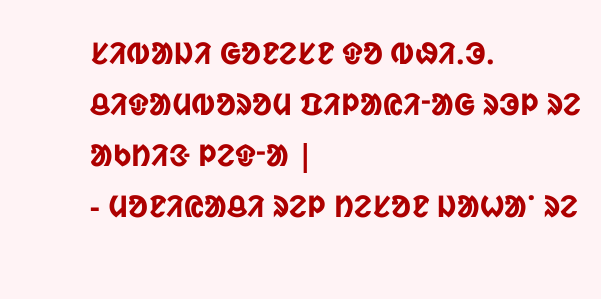ᱥᱤᱵᱟᱡᱤ ᱜᱚᱱᱮᱥᱱ ᱫᱚ ᱵᱷᱤᱹᱳᱹ ᱪᱤᱫᱟᱢᱵᱚᱨᱚᱢ ᱯᱤᱞᱟᱭᱤᱼᱟᱜ ᱨᱳᱞ ᱨᱮ ᱟᱠᱴᱤᱝ ᱞᱮᱫᱼᱟ |
- ᱢᱚᱱᱤᱭᱟᱪᱤ ᱨᱮᱞ ᱴᱮᱥᱚᱱ ᱡᱟᱦᱟᱸ ᱨᱮ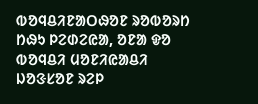ᱵᱚᱧᱪᱤᱱᱟᱛᱷᱚᱱ ᱨᱚᱵᱚᱨᱴ ᱴᱷᱩ ᱞᱮᱰᱮᱭᱟ, ᱚᱱᱟ ᱫᱚ ᱵᱚᱧᱪᱤ ᱢᱚᱱᱤᱭᱟᱪᱤ ᱡᱚᱝᱥᱚᱱ ᱨᱮᱞ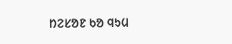ᱴᱮᱥᱚᱱ ᱠᱚ ᱧᱩᱢ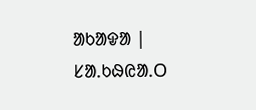ᱟᱠᱟᱫᱟ |
ᱥᱟᱹᱠᱷᱭᱟᱹᱛ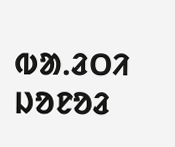ᱵᱟᱹᱲᱛᱤ ᱡᱚᱱᱚᱲ